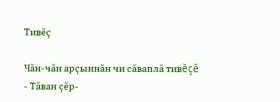Тивĕç

Чăн-чăн арçыннăн чи сăваплă тивĕçĕ - Тăван çĕр-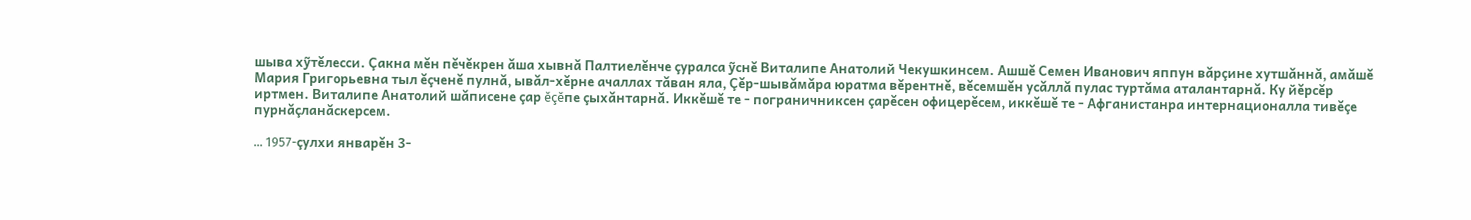шыва хỹтĕлесси. Çакна мĕн пĕчĕкрен ăша хывнă Палтиелĕнче çуралса ỹснĕ Виталипе Анатолий Чекушкинсем. Ашшĕ Семен Иванович яппун вăрçине хутшăннă, амăшĕ Мария Григорьевна тыл ĕçченĕ пулнă, ывăл-хĕрне ачаллах тăван яла, Çĕр-шывăмăра юратма вĕрентнĕ, вĕсемшĕн усăллă пулас туртăма аталантарнă. Ку йĕрсĕр иртмен. Виталипе Анатолий шăписене çар ĕçĕпе çыхăнтарнă. Иккĕшĕ те - пограничниксен çарĕсен офицерĕсем, иккĕшĕ те - Афганистанра интернационалла тивĕçе пурнăçланăскерсем.

... 1957-çулхи январĕн 3-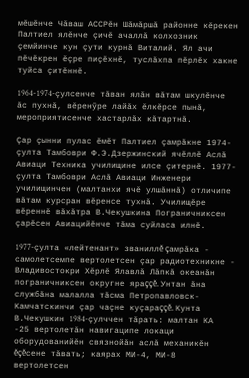мĕшĕнче Чăваш АССРĕн Шăмăршă районне кĕрекен Палтиел ялĕнче çичĕ ачаллă колхозник çемйинче кун çути курнă Виталий. Ял ачи пĕчĕкрен ĕçре пиçĕхнĕ, туслăхпа пĕрлĕх хакне туйса çитĕннĕ.

1964-1974-çулсенче тăван ялăн вăтам шкулĕнче ăс пухнă, вĕренỹре лайăх ĕлкĕрсе пынă, мероприятисенче хастарлăх кăтартнă.

Çар çынни пулас ĕмĕт Палтиел çамрăкне 1974-çулта Тамбоври Ф.Э.Дзержинский ячĕллĕ Аслă Авиаци Техника училищине илсе çитернĕ. 1977-çулта Тамбоври Аслă Авиаци Инженери училищинчен (малтанхи ячĕ улшăннă) отличипе вăтам курсран вĕренсе тухнă. Училищĕре вĕреннĕ вăхăтра В.Чекушкина Пограничниксен çарĕсен Авиацийĕнче тăма суйласа илнĕ.

1977-çулта «лейтенант» званиллĕ çамрăка - самолетсемпе вертолетсен çар радиотехникне - Владивостокри Хĕрлĕ Ялавлă Лăпкă океанăн пограничниксен округне яраççĕ. Унтан ăна службăна малалла тăсма Петропавловск-Камчатскинчи çар чаçне куçараççĕ. Кунта В.Чекушкин 1984-çулччен тăрать: малтан КА -25 вертолетăн навигаципе локаци оборудованийĕн связнойăн аслă механикĕн ĕçĕсене тăвать; каярах МИ-4, МИ-8 вертолетсен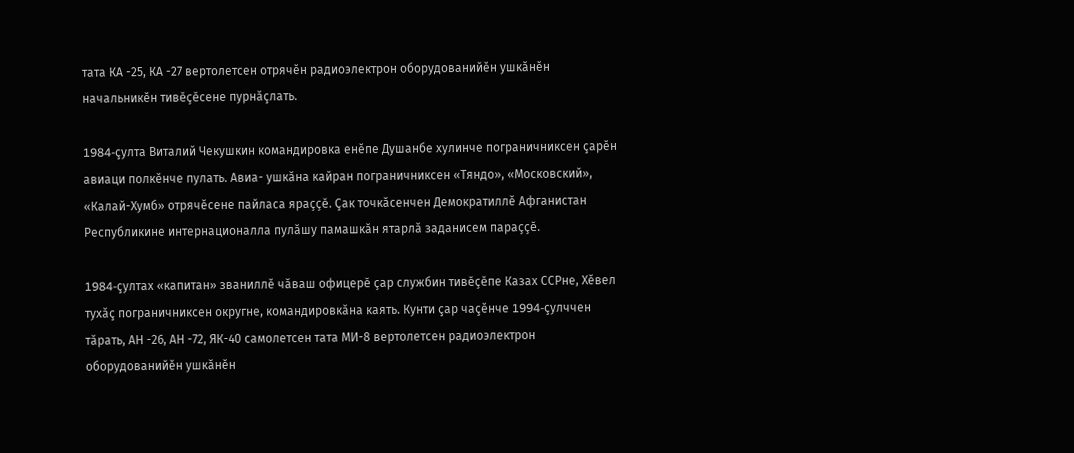тата КА -25, КА -27 вертолетсен отрячĕн радиоэлектрон оборудованийĕн ушкăнĕн начальникĕн тивĕçĕсене пурнăçлать.

1984-çулта Виталий Чекушкин командировка енĕпе Душанбе хулинче пограничниксен çарĕн авиаци полкĕнче пулать. Авиа- ушкăна кайран пограничниксен «Тяндо», «Московский», «Калай-Хумб» отрячĕсене пайласа яраççĕ. Çак точкăсенчен Демократиллĕ Афганистан Республикине интернационалла пулăшу памашкăн ятарлă заданисем параççĕ.

1984-çултах «капитан» званиллĕ чăваш офицерĕ çар службин тивĕçĕпе Казах ССРне, Хĕвел тухăç пограничниксен округне, командировкăна каять. Кунти çар чаçĕнче 1994-çулччен тăрать, АН -26, АН -72, ЯК-40 самолетсен тата МИ-8 вертолетсен радиоэлектрон оборудованийĕн ушкăнĕн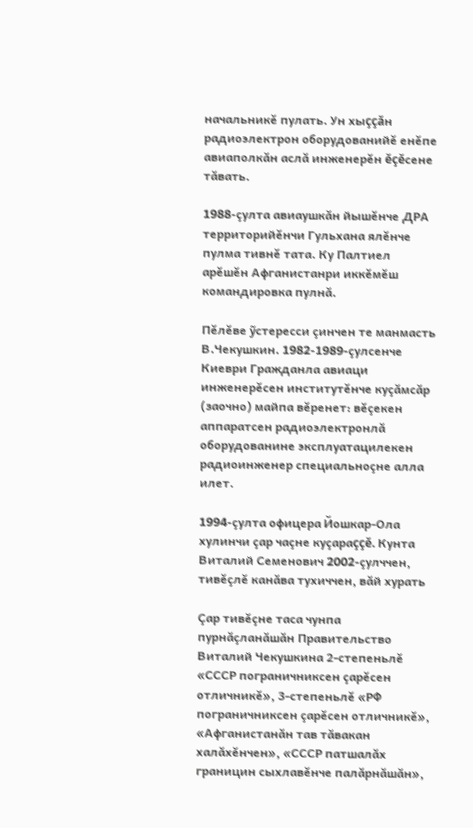начальникĕ пулать. Ун хыççăн радиоэлектрон оборудованийĕ енĕпе авиаполкăн аслă инженерĕн ĕçĕсене тăвать.

1988-çулта авиаушкăн йышĕнче ДРА территорийĕнчи Гульхана ялĕнче пулма тивнĕ тата. Ку Палтиел арĕшĕн Афганистанри иккĕмĕш командировка пулнă.

Пĕлĕве ỹстересси çинчен те манмасть В.Чекушкин. 1982-1989-çулсенче Киеври Гражданла авиаци инженерĕсен институтĕнче куçăмсăр (заочно) майпа вĕренет: вĕçекен аппаратсен радиоэлектронлă оборудованине эксплуатацилекен радиоинженер специальноçне алла илет.

1994-çулта офицера Йошкар-Ола хулинчи çар чаçне куçараççĕ. Кунта Виталий Семенович 2002-çулччен, тивĕçлĕ канăва тухиччен, вăй хурать

Çар тивĕçне таса чунпа пурнăçланăшăн Правительство Виталий Чекушкина 2-степеньлĕ «СССР пограничниксен çарĕсен отличникĕ», 3-степеньлĕ «РФ пограничниксен çарĕсен отличникĕ», «Афганистанăн тав тăвакан халăхĕнчен», «СССР патшалăх границин сыхлавĕнче палăрнăшăн»,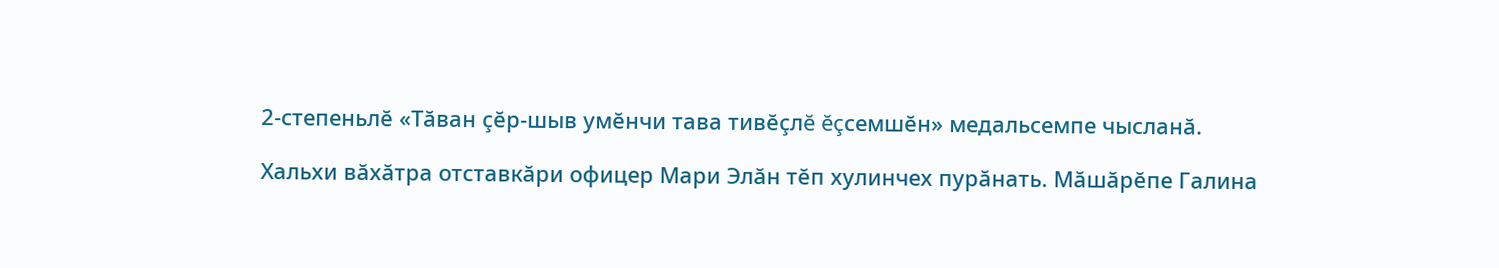2-степеньлĕ «Тăван çĕр-шыв умĕнчи тава тивĕçлĕ ĕçсемшĕн» медальсемпе чысланă.

Хальхи вăхăтра отставкăри офицер Мари Элăн тĕп хулинчех пурăнать. Мăшăрĕпе Галина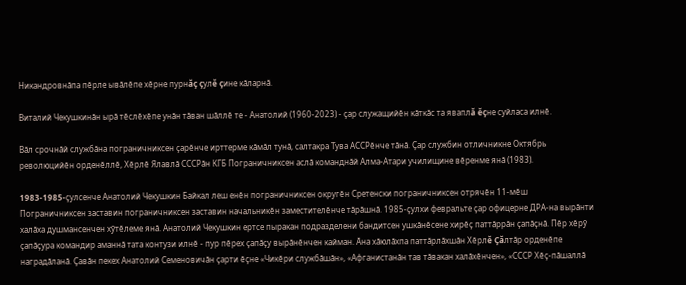Никандровнăпа пĕрле ывăлĕпе хĕрне пурнăç çулĕ çине кăларнă.

Виталий Чекушкинăн ырă тĕслĕхĕпе унăн тăван шăллĕ те - Анатолий (1960-2023) - çар служащийĕн кăткăс та яваплă ĕçне суйласа илнĕ.

Вăл срочнăй службăна пограничниксен çарĕнче ирттерме кăмăл тунă, салтакра Тува АССРĕнче тăнă. Çар службин отличникне Октябрь революцийĕн орденĕллĕ, Хĕрлĕ Ялавлă СССРăн КГБ Пограничниксен аслă команднăй Алма-Атари училищине вĕренме янă (1983).

1983-1985-çулсенче Анатолий Чекушкин Байкал леш енĕн пограничниксен округĕн Сретенски пограничниксен отрячĕн 11-мĕш Пограничниксен заставин пограничниксен заставин начальникĕн заместителĕнче тăрăшнă. 1985-çулхи февральте çар офицерне ДРА-на вырăнти халăха душмансенчен хỹтĕлеме янă. Анатолий Чекушкин ертсе пыракан подразделени бандитсен ушкăнĕсене хирĕç паттăррăн çапăçнă. Пĕр хĕрỹ çапăçура командир аманнă тата контузи илнĕ - пур пĕрех çапăçу вырăнĕнчен кайман. Ăна хăюлăхпа паттăрлăхшăн Хĕрлĕ Çăлтăр орденĕпе наградăланă. Çавăн пекех Анатолий Семеновичăн çарти ĕçне «Чикĕри службăшăн», «Афганистанăн тав тăвакан халăхĕнчен», «СССР Хĕç-пăшаллă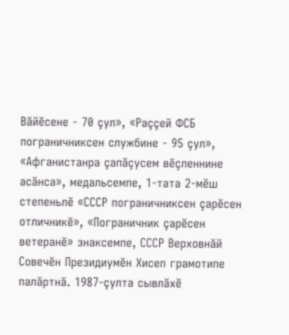Вăйĕсене - 70 çул», «Раççей ФСБ пограничниксен службине - 95 çул», «Афганистанра çапăçусем вĕçленнине асăнса», медальсемпе, 1-тата 2-мĕш степеньлĕ «СССР пограничниксен çарĕсен отличникĕ», «Пограничник çарĕсен ветеранĕ» знаксемпе, СССР Верховнăй Совечĕн Президиумĕн Хисеп грамотипе палăртнă. 1987-çулта сывлăхĕ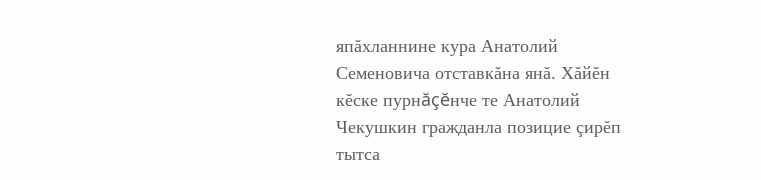япăхланнине кура Анатолий Семеновича отставкăна янă. Хăйĕн кĕске пурнăçĕнче те Анатолий Чекушкин гражданла позицие çирĕп тытса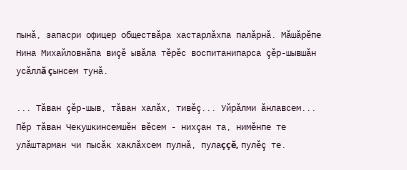пынă, запасри офицер обществăра хастарлăхпа палăрнă. Мăшăрĕпе Нина Михайловнăпа виçĕ ывăла тĕрĕс воспитанипарса çĕр-шывшăн усăллă çынсем тунă.

... Тăван çĕр-шыв, тăван халăх, тивĕç... Уйрăлми ăнлавсем... Пĕр тăван Чекушкинсемшĕн вĕсем - нихçан та, нимĕнпе те улăштарман чи пысăк хаклăхсем пулнă, пулаççĕ, пулĕç те.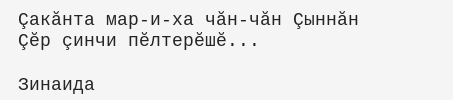Çакăнта мар-и-ха чăн-чăн Çыннăн Çĕр çинчи пĕлтерĕшĕ...

Зинаида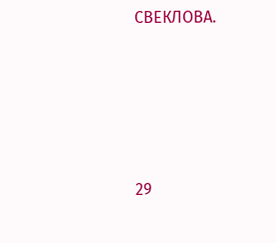СВЕКЛОВА.





29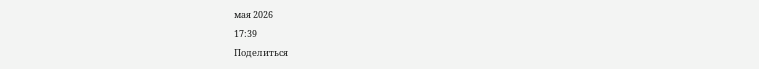мая 2026
17:39
Поделиться